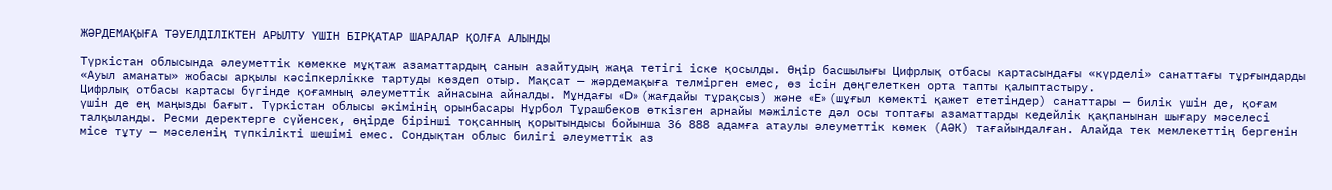ЖӘРДЕМАҚЫҒА ТӘУЕЛДІЛІКТЕН АРЫЛТУ ҮШІН БІРҚАТАР ШАРАЛАР ҚОЛҒА АЛЫНДЫ

Түркістан облысында әлеуметтік көмекке мұқтаж азаматтардың санын азайтудың жаңа тетігі іске қосылды. Өңір басшылығы Цифрлық отбасы картасындағы «күрделі» санаттағы тұрғындарды «Ауыл аманаты» жобасы арқылы кәсіпкерлікке тартуды көздеп отыр. Мақсат — жәрдемақыға телмірген емес, өз ісін дөңгелеткен орта тапты қалыптастыру.
Цифрлық отбасы картасы бүгінде қоғамның әлеуметтік айнасына айналды. Мұндағы «D» (жағдайы тұрақсыз) және «E» (шұғыл көмекті қажет ететіндер) санаттары — билік үшін де, қоғам үшін де ең маңызды бағыт. Түркістан облысы әкімінің орынбасары Нұрбол Тұрашбеков өткізген арнайы мәжілісте дәл осы топтағы азаматтарды кедейлік қақпанынан шығару мәселесі талқыланды. Ресми деректерге сүйенсек, өңірде бірінші тоқсанның қорытындысы бойынша 36 888 адамға атаулы әлеуметтік көмек (АӘК) тағайындалған. Алайда тек мемлекеттің бергенін місе тұту — мәселенің түпкілікті шешімі емес. Сондықтан облыс билігі әлеуметтік аз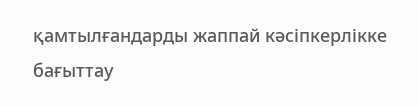қамтылғандарды жаппай кәсіпкерлікке бағыттау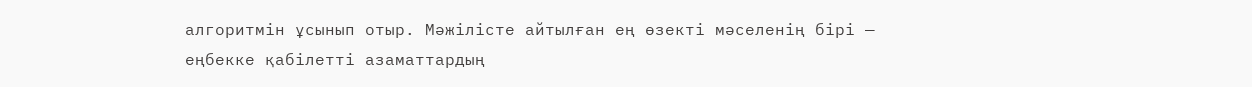алгоритмін ұсынып отыр. Мәжілісте айтылған ең өзекті мәселенің бірі — еңбекке қабілетті азаматтардың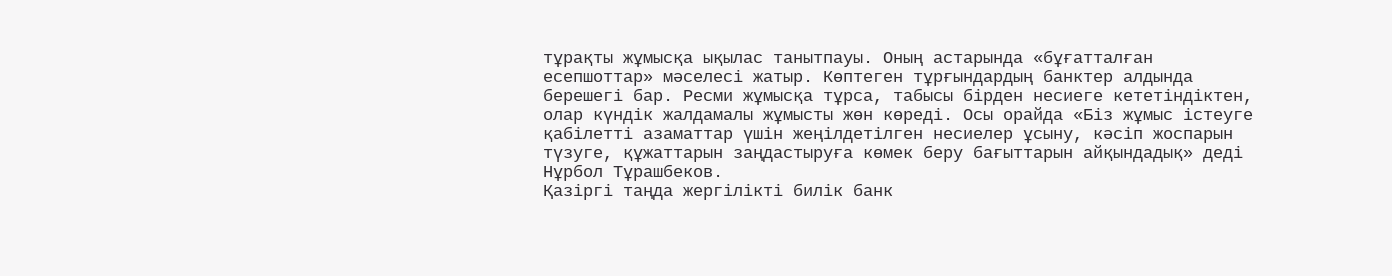тұрақты жұмысқа ықылас танытпауы. Оның астарында «бұғатталған есепшоттар» мәселесі жатыр. Көптеген тұрғындардың банктер алдында берешегі бар. Ресми жұмысқа тұрса, табысы бірден несиеге кететіндіктен, олар күндік жалдамалы жұмысты жөн көреді. Осы орайда «Біз жұмыс істеуге қабілетті азаматтар үшін жеңілдетілген несиелер ұсыну, кәсіп жоспарын түзуге, құжаттарын заңдастыруға көмек беру бағыттарын айқындадық» деді Нұрбол Тұрашбеков.
Қазіргі таңда жергілікті билік банк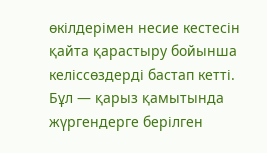өкілдерімен несие кестесін қайта қарастыру бойынша келіссөздерді бастап кетті. Бұл — қарыз қамытында жүргендерге берілген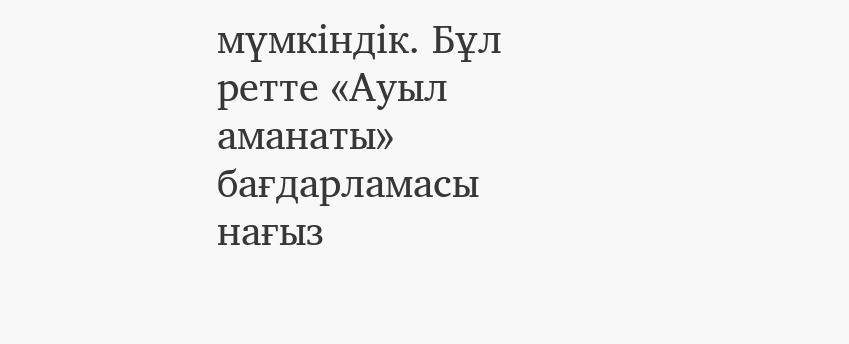мүмкіндік. Бұл ретте «Ауыл аманаты» бағдарламасы нағыз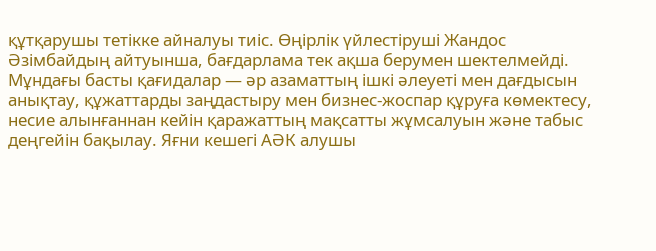құтқарушы тетікке айналуы тиіс. Өңірлік үйлестіруші Жандос Әзімбайдың айтуынша, бағдарлама тек ақша берумен шектелмейді. Мұндағы басты қағидалар — әр азаматтың ішкі әлеуеті мен дағдысын анықтау, құжаттарды заңдастыру мен бизнес-жоспар құруға көмектесу, несие алынғаннан кейін қаражаттың мақсатты жұмсалуын және табыс деңгейін бақылау. Яғни кешегі АӘК алушы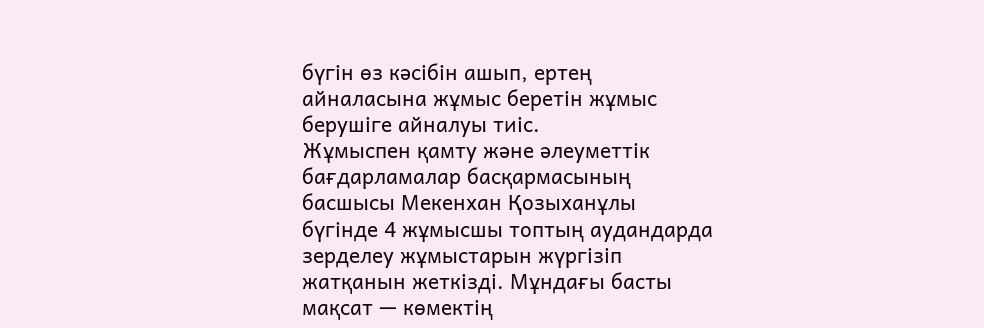бүгін өз кәсібін ашып, ертең айналасына жұмыс беретін жұмыс берушіге айналуы тиіс.
Жұмыспен қамту және әлеуметтік бағдарламалар басқармасының басшысы Мекенхан Қозыханұлы бүгінде 4 жұмысшы топтың аудандарда зерделеу жұмыстарын жүргізіп жатқанын жеткізді. Мұндағы басты мақсат — көмектің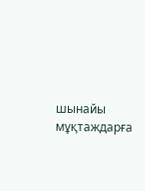шынайы мұқтаждарға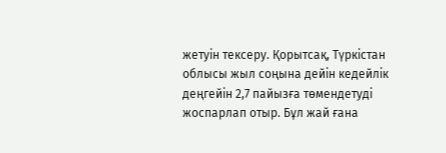жетуін тексеру. Қорытсақ, Түркістан облысы жыл соңына дейін кедейлік деңгейін 2,7 пайызға төмендетуді жоспарлап отыр. Бұл жай ғана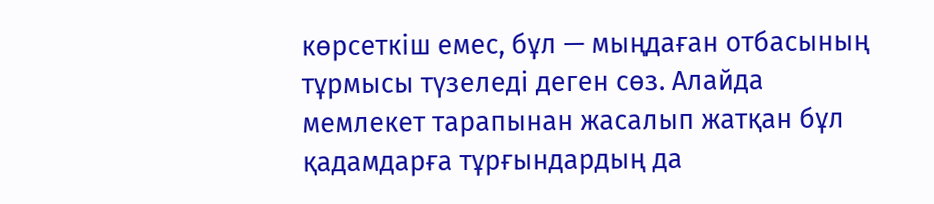көрсеткіш емес, бұл — мыңдаған отбасының тұрмысы түзеледі деген сөз. Алайда мемлекет тарапынан жасалып жатқан бұл қадамдарға тұрғындардың да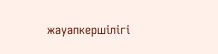жауапкершілігі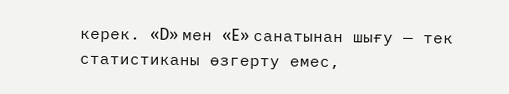керек. «D» мен «E» санатынан шығу — тек статистиканы өзгерту емес,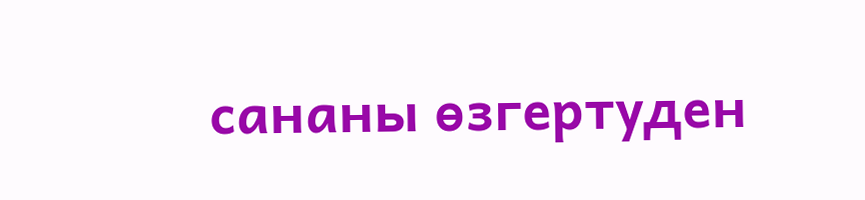сананы өзгертуден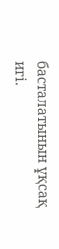басталатынын ұқсақ игі.